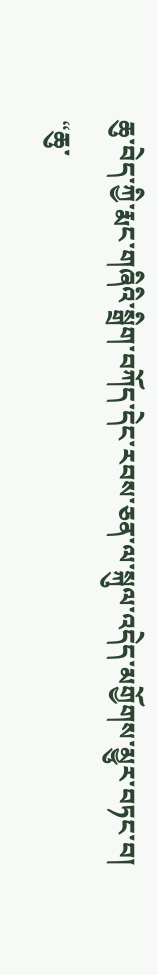ཆུ་བེད་ཀྱི་རྨང་གཞིའི་སྒྲིག་བཀོད་དེང་རབས་ཅན་ལ་སྐུལ་འདེད་མགྱོགས་མྱུར་བཏང་བ།
“ཆུ་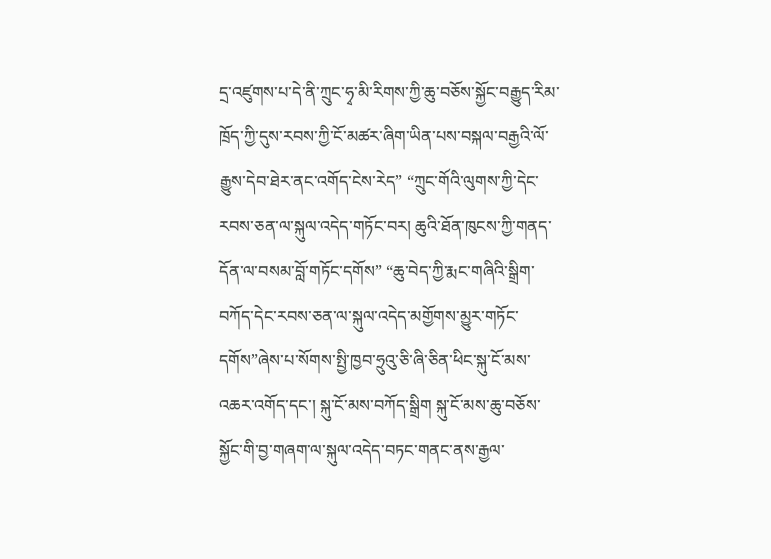དྲ་འཛུགས་པ་དེ་ནི་ཀྲུང་ཧྭ་མི་རིགས་ཀྱི་ཆུ་བཅོས་སྐྱོང་བརྒྱུད་རིམ་ཁྲོད་ཀྱི་དུས་རབས་ཀྱི་ངོ་མཚར་ཞིག་ཡིན་པས་བསྐལ་བརྒྱའི་ལོ་རྒྱུས་དེབ་ཐེར་ནང་འགོད་ངེས་རེད” “ཀྲུང་གོའི་ལུགས་ཀྱི་དེང་རབས་ཅན་ལ་སྐུལ་འདེད་གཏོང་བར། ཆུའི་ཐོན་ཁུངས་ཀྱི་གནད་དོན་ལ་བསམ་བློ་གཏོང་དགོས” “ཆུ་བེད་ཀྱི་རྨང་གཞིའི་སྒྲིག་བཀོད་དེང་རབས་ཅན་ལ་སྐུལ་འདེད་མགྱོགས་མྱུར་གཏོང་དགོས”ཞེས་པ་སོགས་སྤྱི་ཁྱབ་ཧྲུའུ་ཅི་ཞི་ཅིན་ཕིང་སྐུ་ངོ་མས་འཆར་འགོད་དང་། སྐུ་ངོ་མས་བཀོད་སྒྲིག སྐུ་ངོ་མས་ཆུ་བཅོས་སྐྱོང་གི་བྱ་གཞག་ལ་སྐུལ་འདེད་བཏང་གནང་ནས་རྒྱལ་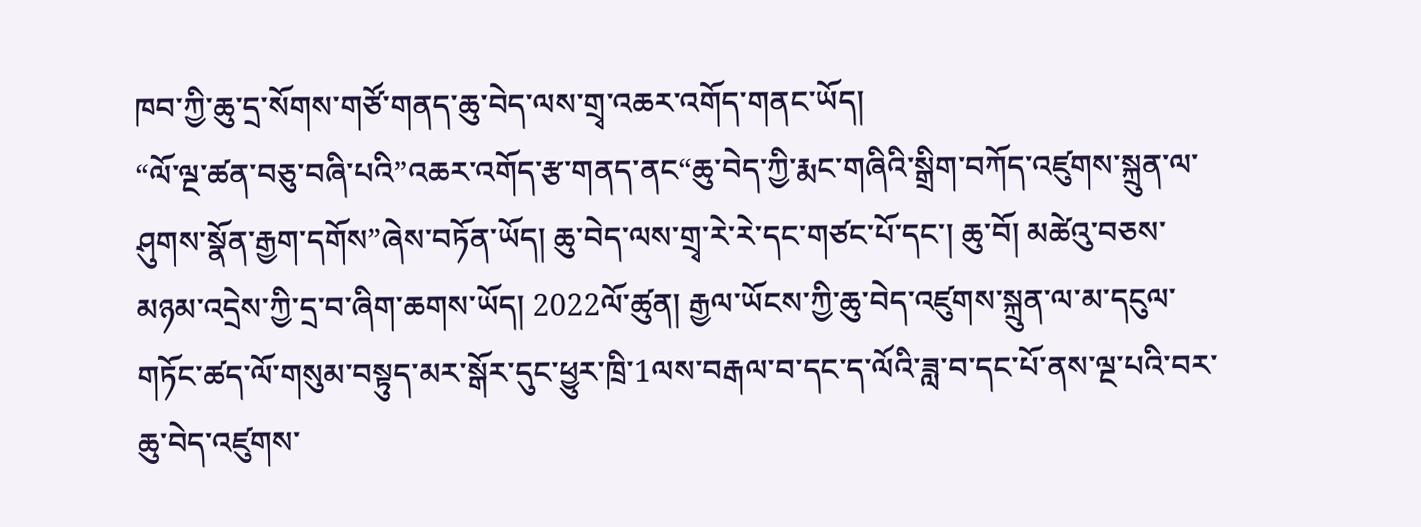ཁབ་ཀྱི་ཆུ་དྲ་སོགས་གཙོ་གནད་ཆུ་བེད་ལས་གྲྭ་འཆར་འགོད་གནང་ཡོད།
“ལོ་ལྔ་ཚན་བཅུ་བཞི་པའི”འཆར་འགོད་རྩ་གནད་ནང“ཆུ་བེད་ཀྱི་རྨང་གཞིའི་སྒྲིག་བཀོད་འཛུགས་སྐྲུན་ལ་ཤུགས་སྣོན་རྒྱག་དགོས”ཞེས་བཏོན་ཡོད། ཆུ་བེད་ལས་གྲྭ་རེ་རེ་དང་གཙང་པོ་དང་། ཆུ་བོ། མཚེའུ་བཅས་མཉམ་འདྲེས་ཀྱི་དྲ་བ་ཞིག་ཆགས་ཡོད། 2022ལོ་ཚུན། རྒྱལ་ཡོངས་ཀྱི་ཆུ་བེད་འཛུགས་སྐྲུན་ལ་མ་དངུལ་གཏོང་ཚད་ལོ་གསུམ་བསྟུད་མར་སྒོར་དུང་ཕྱུར་ཁྲི་1ལས་བརྒལ་བ་དང་ད་ལོའི་ཟླ་བ་དང་པོ་ནས་ལྔ་པའི་བར་ཆུ་བེད་འཛུགས་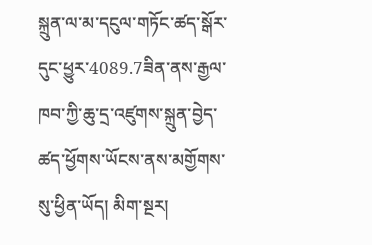སྐྲུན་ལ་མ་དངུལ་གཏོང་ཚད་སྒོར་དུང་ཕྱུར་4089.7ཟིན་ནས་རྒྱལ་ཁབ་ཀྱི་ཆུ་དྲ་འཛུགས་སྐྲུན་བྱེད་ཚད་ཕྱོགས་ཡོངས་ནས་མགྱོགས་སུ་ཕྱིན་ཡོད། མིག་སྔར།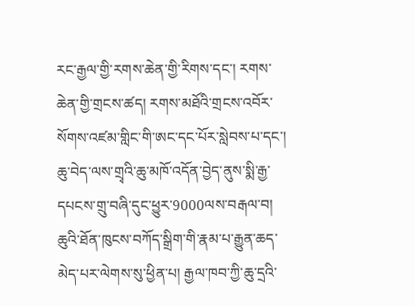རང་རྒྱལ་གྱི་རགས་ཆེན་གྱི་རིགས་དང་། རགས་ཆེན་གྱི་གྲངས་ཚད། རགས་མཐོའི་གྲངས་འབོར་སོགས་འཛམ་གླིང་གི་ཨང་དང་པོར་སླེབས་པ་དང་། ཆུ་བེད་ལས་གྲྭའི་ཆུ་མཁོ་འདོན་བྱེད་ནུས་སྨི་རྒྱ་དཔངས་གྲུ་བཞི་དུང་ཕྱུར་9000ལས་བརྒལ་བ། ཆུའི་ཐོན་ཁུངས་བཀོད་སྒྲིག་གི་རྣམ་པ་རྒྱུན་ཆད་མེད་པར་ལེགས་སུ་ཕྱིན་པ། རྒྱལ་ཁབ་ཀྱི་ཆུ་དྲའི་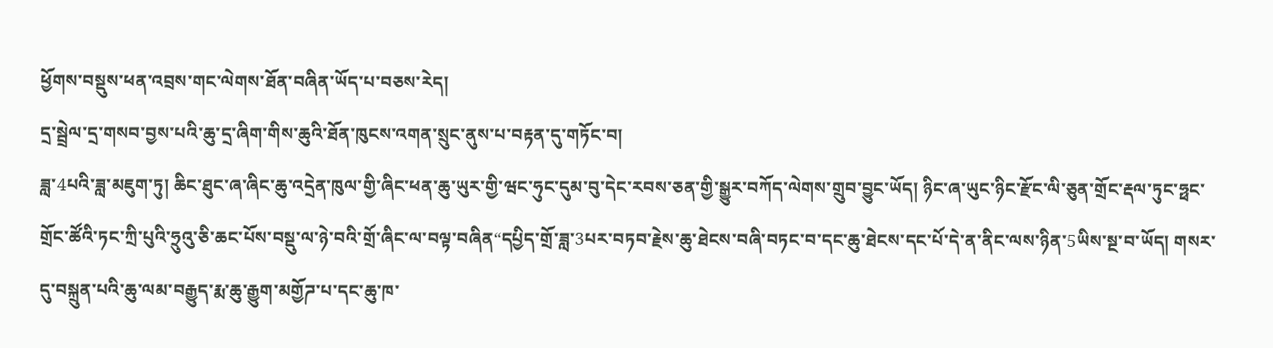ཕྱོགས་བསྡུས་ཕན་འབྲས་གང་ལེགས་ཐོན་བཞིན་ཡོད་པ་བཅས་རེད།
དྲ་སྦྲེལ་དྲ་གསབ་བྱས་པའི་ཆུ་དྲ་ཞིག་གིས་ཆུའི་ཐོན་ཁུངས་འགན་སྲུང་ནུས་པ་བརྟན་དུ་གཏོང་བ།
ཟླ་4པའི་ཟླ་མཇུག་ཏུ། ཆིང་ཐུང་ཞ་ཞིང་ཆུ་འདྲེན་ཁུལ་གྱི་ཞིང་ཕན་ཆུ་ཡུར་གྱི་ཝང་ཧུང་དུམ་བུ་དེང་རབས་ཅན་གྱི་སྒྱུར་བཀོད་ལེགས་གྲུབ་བྱུང་ཡོད། ཉིང་ཞ་ཡུང་ཉིང་རྫོང་ལི་ཅུན་གྲོང་རྡལ་ཏུང་ཧྥང་གྲོང་ཚོའི་ཏང་ཀྲི་པུའི་ཧྲུའུ་ཅི་ཆང་པོས་བསྡུ་ལ་ཉེ་བའི་གྲོ་ཞིང་ལ་བལྟ་བཞིན“དཔྱིད་གྲོ་ཟླ་3པར་བཏབ་རྗེས་ཆུ་ཐེངས་བཞི་བཏང་བ་དང་ཆུ་ཐེངས་དང་པོ་དེ་ན་ནིང་ལས་ཉིན་5ཡིས་སྔ་བ་ཡོད། གསར་དུ་བསྐྲུན་པའི་ཆུ་ལམ་བརྒྱུད་རྨ་ཆུ་རྒྱུག་མགྱོཌ་པ་དང་ཆུ་ཁ་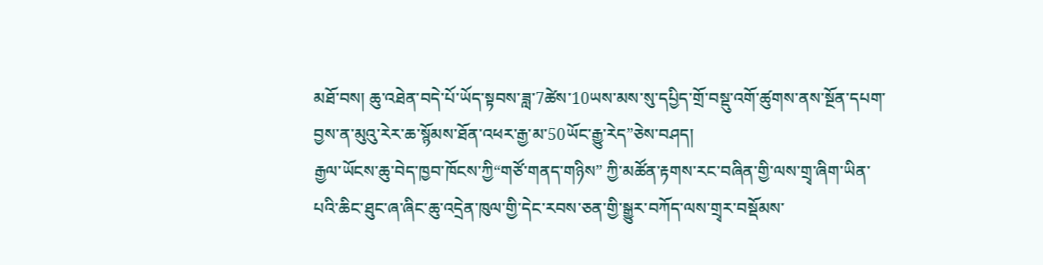མཐོ་བས། ཆུ་འཐེན་བདེ་པོ་ཡོད་སྟབས་ཟླ་7ཚེས་10ཡས་མས་སུ་དཔྱིད་གྲོ་བསྡུ་འགོ་ཚུགས་ནས་སྔོན་དཔག་བྱས་ན་མུའུ་རེར་ཆ་སྙོམས་ཐོན་འཕར་རྒྱ་མ་50ཡོང་རྒྱུ་རེད”ཅེས་བཤད།
རྒྱལ་ཡོངས་ཆུ་བེད་ཁྱབ་ཁོངས་ཀྱི“གཙོ་གནད་གཉིས” ཀྱི་མཚོན་རྟགས་རང་བཞིན་གྱི་ལས་གྲྭ་ཞིག་ཡིན་པའི་ཆིང་ཐུང་ཞ་ཞིང་ཆུ་འདྲེན་ཁུལ་གྱི་དེང་རབས་ཅན་གྱི་སྒྱུར་བཀོད་ལས་གྲྭར་བསྡོམས་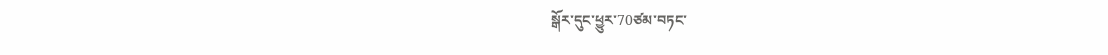སྒོར་དུང་ཕྱུར་70ཙམ་བཏང་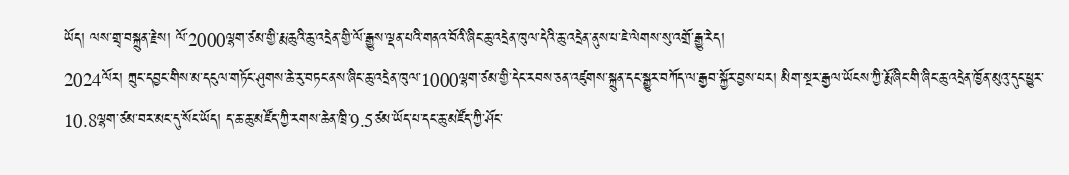ཡོད། ལས་གྲྭ་བསྐྲུན་རྗེས། ལོ་2000ལྷག་ཙམ་གྱི་རྨ་ཆུའི་ཆུ་འདྲེན་གྱི་ལོ་རྒྱུས་ལྡན་པའི་གནའ་བོའི་ཞིང་ཆུ་འདྲེན་ཁུལ་དེའི་ཆུ་འདྲེན་ནུས་པ་ཇེ་ལེགས་སུ་འགྲོ་རྒྱུ་རེད།
2024ལོར། ཀྲུང་དབྱང་གིས་མ་དངུལ་གཏོང་ཤུགས་ཆེ་རུ་བཏང་ནས་ཞིང་ཆུ་འདྲེན་ཁུལ་1000ལྷག་ཙམ་གྱི་དེང་རབས་ཅན་འཛུགས་སྐྲུན་དང་སྒྱུར་བཀོད་ལ་རྒྱབ་སྐྱོར་བྱས་པར། མིག་སྔར་རྒྱལ་ཡོངས་ཀྱི་རྨོ་ཞིང་གི་ཞིང་ཆུ་འདྲེན་ཁྱོན་མུའུ་དུང་ཕྱུར་10.8ལྷག་ཙམ་བར་མང་དུ་སོང་ཡོད། ད་ཆ་ཆུ་མཛོད་ཀྱི་རགས་ཆེན་ཁྲི་9.5ཙམ་ཡོད་པ་དང་ཆུ་མཛོད་ཀྱི་ཤོང་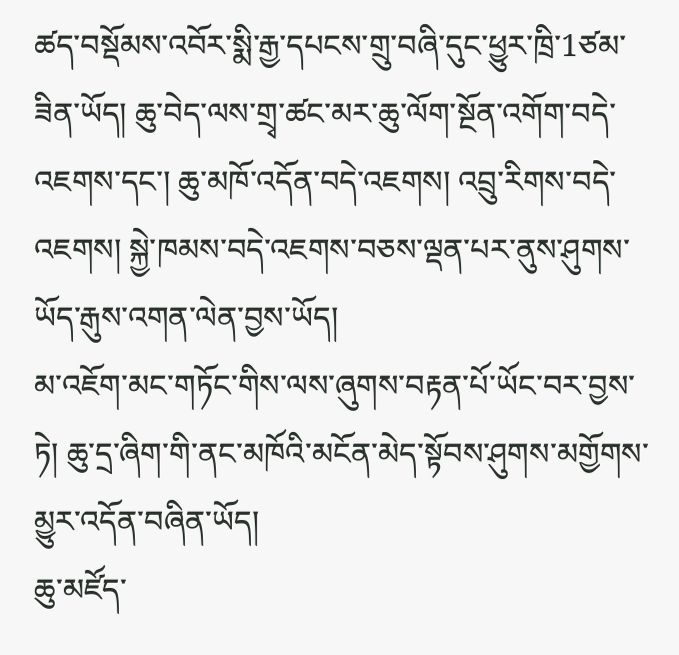ཚད་བསྡོམས་འབོར་སྨི་རྒྱ་དཔངས་གྲུ་བཞི་དུང་ཕྱུར་ཁྲི་1ཙམ་ཟིན་ཡོད། ཆུ་བེད་ལས་གྲྭ་ཚང་མར་ཆུ་ལོག་སྔོན་འགོག་བདེ་འཇགས་དང་། ཆུ་མཁོ་འདོན་བདེ་འཇགས། འབྲུ་རིགས་བདེ་འཇགས། སྐྱེ་ཁམས་བདེ་འཇགས་བཅས་ལྡན་པར་ནུས་ཤུགས་ཡོད་རྒུས་འགན་ལེན་བྱས་ཡོད།
མ་འཇོག་མང་གཏོང་གིས་ལས་ཞུགས་བརྟན་པོ་ཡོང་བར་བྱས་ཏེ། ཆུ་དྲ་ཞིག་གི་ནང་མཁོའི་མངོན་མེད་སྟོབས་ཤུགས་མགྱོགས་མྱུར་འདོན་བཞིན་ཡོད།
ཆུ་མཛོད་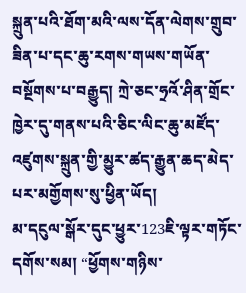སྐྲུན་པའི་ཐོག་མའི་ལས་དོན་ལེགས་གྲུབ་ཟིན་པ་དང་ཆུ་རགས་གཡས་གཡོན་བསྔོགས་པ་བརྒྱུད། ཀྲེ་ཅང་ཧྲའོ་ཤིན་གྲོང་ཁྱེར་དུ་གནས་པའི་ཅིང་ལིང་ཆུ་མཛོད་འཛུགས་སྐྲུན་གྱི་མྱུར་ཚད་རྒྱུན་ཆད་མེད་པར་མགྱོགས་སུ་ཕྱིན་ཡོད།
མ་དངུལ་སྒོར་དུང་ཕྱུར་123ཇི་ལྟར་གཏོང་དགོས་སམ། “ཕྱོགས་གཉིས་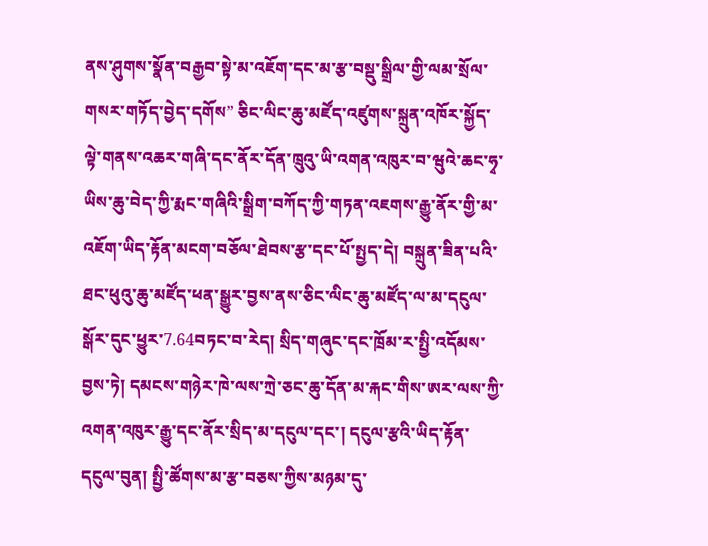ནས་ཤུགས་སྣོན་བརྒྱབ་སྟེ་མ་འཇོག་དང་མ་རྩ་བསྡུ་སྒྲིལ་གྱི་ལམ་སྲོལ་གསར་གཏོད་བྱེད་དགོས” ཅིང་ལིང་ཆུ་མཛོད་འཛུགས་སྐྲུན་འཁོར་སྐྱོད་ལྟེ་གནས་འཆར་གཞི་དང་ནོར་དོན་ཁྲུའུ་ཡི་འགན་འཁུར་བ་ཝུའེ་ཆང་ཧྭ་ཡིས་ཆུ་བེད་ཀྱི་རྨང་གཞིའི་སྒྲིག་བཀོད་ཀྱི་གཏན་འཇགས་རྒྱུ་ནོར་གྱི་མ་འཇོག་ཡིད་རྟོན་མངག་བཅོལ་ཐེབས་རྩ་དང་པོ་སྤྱད་དེ། བསྐྲུན་ཟིན་པའི་ཐང་ཕུའུ་ཆུ་མཛོད་ཕན་སྒྱུར་བྱས་ནས་ཅིང་ལིང་ཆུ་མཛོད་ལ་མ་དངུལ་སྒོར་དུང་ཕྱུར་7.64བཏང་བ་རེད། སྲིད་གཞུང་དང་ཁྲོམ་ར་སྤྱི་འདོམས་བྱས་ཏེ། དམངས་གཉེར་ཁེ་ལས་ཀྲེ་ཅང་ཆུ་དོན་མ་རྐང་གིས་ཨར་ལས་ཀྱི་འགན་འཁུར་རྒྱུ་དང་ནོར་སྲིད་མ་དངུལ་དང་། དངུལ་རྩའི་ཡིད་རྟོན་དངུལ་བུན། སྤྱི་ཚོགས་མ་རྩ་བཅས་ཀྱིས་མཉམ་དུ་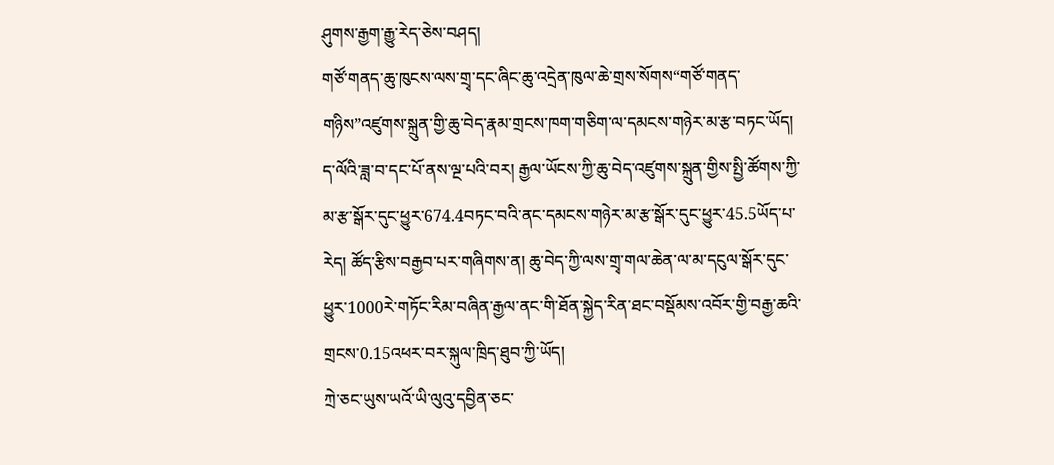ཤུགས་རྒྱག་རྒྱུ་རེད་ཅེས་བཤད།
གཙོ་གནད་ཆུ་ཁུངས་ལས་གྲྭ་དང་ཞིང་ཆུ་འདྲེན་ཁུལ་ཆེ་གྲས་སོགས“གཙོ་གནད་གཉིས”འཛུགས་སྐྲུན་གྱི་ཆུ་བེད་རྣམ་གྲངས་ཁག་གཅིག་ལ་དམངས་གཉེར་མ་རྩ་བཏང་ཡོད། ད་ལོའི་ཟླ་བ་དང་པོ་ནས་ལྔ་པའི་བར། རྒྱལ་ཡོངས་ཀྱི་ཆུ་བེད་འཛུགས་སྐྲུན་གྱིས་སྤྱི་ཚོགས་ཀྱི་མ་རྩ་སྒོར་དུང་ཕྱུར་674.4བཏང་བའི་ནང་དམངས་གཉེར་མ་རྩ་སྒོར་དུང་ཕྱུར་45.5ཡོད་པ་རེད། ཚོད་རྩིས་བརྒྱབ་པར་གཞིགས་ན། ཆུ་བེད་ཀྱི་ལས་གྲྭ་གལ་ཆེན་ལ་མ་དངུལ་སྒོར་དུང་ཕྱུར་1000རེ་གཏོང་རིམ་བཞིན་རྒྱལ་ནང་གི་ཐོན་སྐྱེད་རིན་ཐང་བསྡོམས་འབོར་གྱི་བརྒྱ་ཆའི་གྲངས་0.15འཕར་བར་སྐུལ་ཁྲིད་ཐུབ་ཀྱི་ཡོད།
ཀྲེ་ཅང་ཡུས་ཡའོ་ཡི་ལུའུ་དབྱིན་ཅང་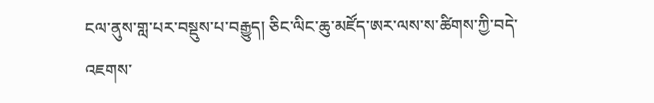ངལ་ནུས་གླ་པར་བསྡུས་པ་བརྒྱུད། ཅིང་ལིང་ཆུ་མཛོད་ཨར་ལས་ས་ཚིགས་ཀྱི་བདེ་འཇགས་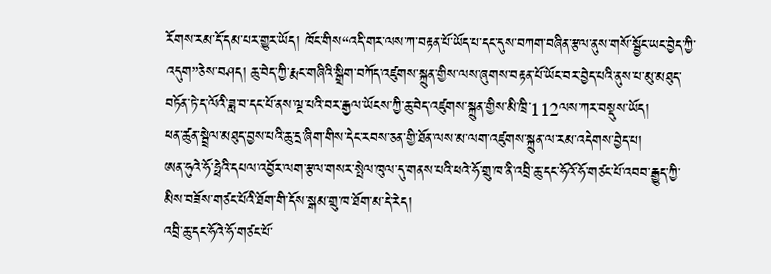རོགས་རམ་དོ་དམ་པར་གྱུར་ཡོད། ཁོང་གིས“འདི་གར་ལས་ཀ་བརྟན་པོ་ཡོད་པ་དང་དུས་བཀག་བཞིན་རྩལ་ནུས་གསོ་སྦྱོང་ཡང་བྱེད་ཀྱི་འདུག”ཅེས་བཤད། ཆུ་བེད་ཀྱི་རྨང་གཞིའི་སྒྲིག་བཀོད་འཛུགས་སྐྲུན་གྱིས་ལས་ཞུགས་བརྟན་པོ་ཡོང་བར་བྱེད་པའི་ནུས་པ་མུ་མཐུད་བཏོན་ཏེ་ད་ལོའི་ཟླ་བ་དང་པོ་ནས་ལྔ་པའི་བར་རྒྱལ་ཡོངས་ཀྱི་ཆུ་བེད་འཛུགས་སྐྲུན་གྱིས་མི་ཁྲི་112ལས་ཀར་བསྡུས་ཡོད།
ཕན་ཚུན་སྦྲེལ་མཐུད་བྱས་པའི་ཆུ་དྲ་ཞིག་གིས་དེང་རབས་ཅན་གྱི་ཐོན་ལས་མ་ལག་འཛུགས་སྐྲུན་ལ་རམ་འདེགས་བྱེད་པ།
ཨན་ཧུའེ་ཧོ་ཧྥེའི་དཔལ་འབྱོར་ལག་རྩལ་གསར་སྤེལ་ཁུལ་དུ་གནས་པའི་ཕའེ་ཧོ་གྲུ་ཁ་ནི་འབྲི་ཆུ་དང་ཧོའོ་ཧོ་གཙང་པོ་འབབ་རྒྱུད་ཀྱི་མིས་བཟོས་གཙང་པོའི་ཐོག་གི་དོས་སྒམ་གྲུ་ཁ་ཐོག་མ་དེ་རེད།
འབྲི་ཆུ་དང་ཧོའེ་ཧོ་གཙང་པོ་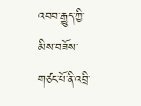འབབ་རྒྱུད་ཀྱི་མིས་བཟོས་གཙང་པོ་ནི་འབྲི་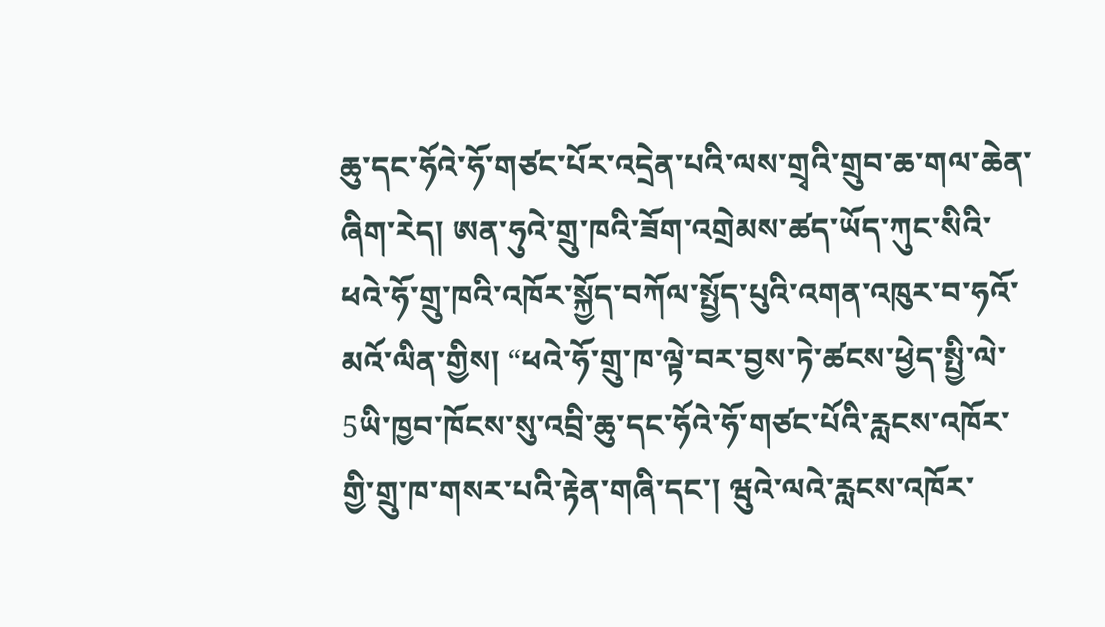ཆུ་དང་ཧོའེ་ཧོ་གཙང་པོར་འདྲེན་པའི་ལས་གྲྭའི་གྲུབ་ཆ་གལ་ཆེན་ཞིག་རེད། ཨན་ཧུའེ་གྲུ་ཁའི་ཟོག་འགྲེམས་ཚད་ཡོད་ཀུང་སིའི་ཕའེ་ཧོ་གྲུ་ཁའི་འཁོར་སྐྱོད་བཀོལ་སྤྱོད་པུའི་འགན་འཁུར་བ་ཧའོ་མའོ་ལིན་གྱིས། “ཕའེ་ཧོ་གྲུ་ཁ་ལྟེ་བར་བྱས་ཏེ་ཚངས་ཕྱེད་སྤྱི་ལེ་5ཡི་ཁྱབ་ཁོངས་སུ་འབྲི་ཆུ་དང་ཧོའེ་ཧོ་གཙང་པོའི་རླངས་འཁོར་གྱི་གྲུ་ཁ་གསར་པའི་རྟེན་གཞི་དང་། ཝུའེ་ལའེ་རླངས་འཁོར་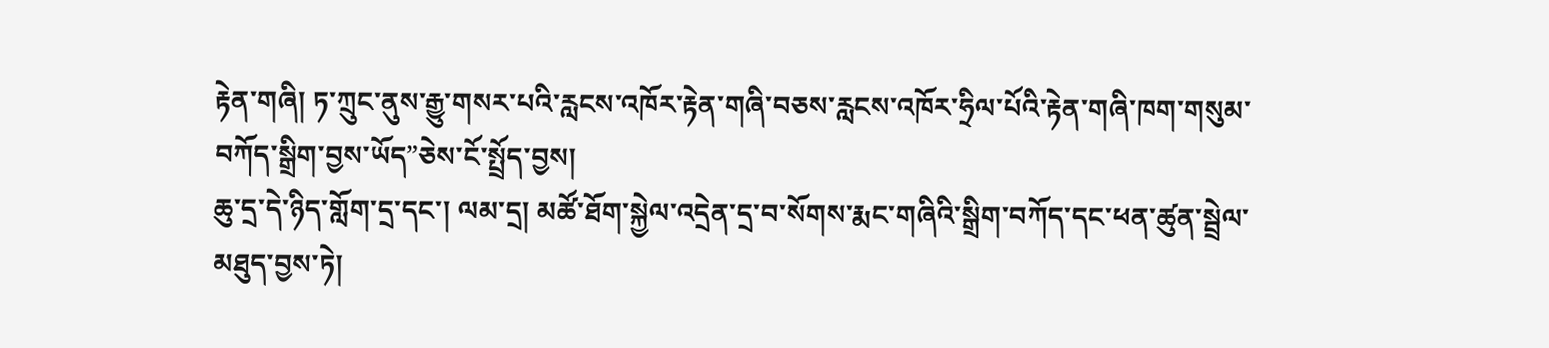རྟེན་གཞི། ཏ་ཀྲུང་ནུས་རྒྱུ་གསར་པའི་རླངས་འཁོར་རྟེན་གཞི་བཅས་རླངས་འཁོར་ཧྲིལ་པོའི་རྟེན་གཞི་ཁག་གསུམ་བཀོད་སྒྲིག་བྱས་ཡོད”ཅེས་ངོ་སྤྲོད་བྱས།
ཆུ་དྲ་དེ་ཉིད་གློག་དྲ་དང་། ལམ་དྲ། མཚོ་ཐོག་སྐྱེལ་འདྲེན་དྲ་བ་སོགས་རྨང་གཞིའི་སྒྲིག་བཀོད་དང་ཕན་ཚུན་སྦྲེལ་མཐུད་བྱས་ཏེ།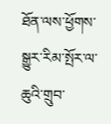ཐོན་ལས་ཕྱོགས་སྒྱུར་རིམ་སྤོར་ལ་ཆུའི་གྲུབ་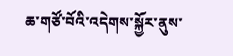ཆ་གཙོ་བོའི་འདེགས་སྐྱོར་ནུས་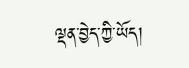ལྡན་བྱེད་ཀྱི་ཡོད།